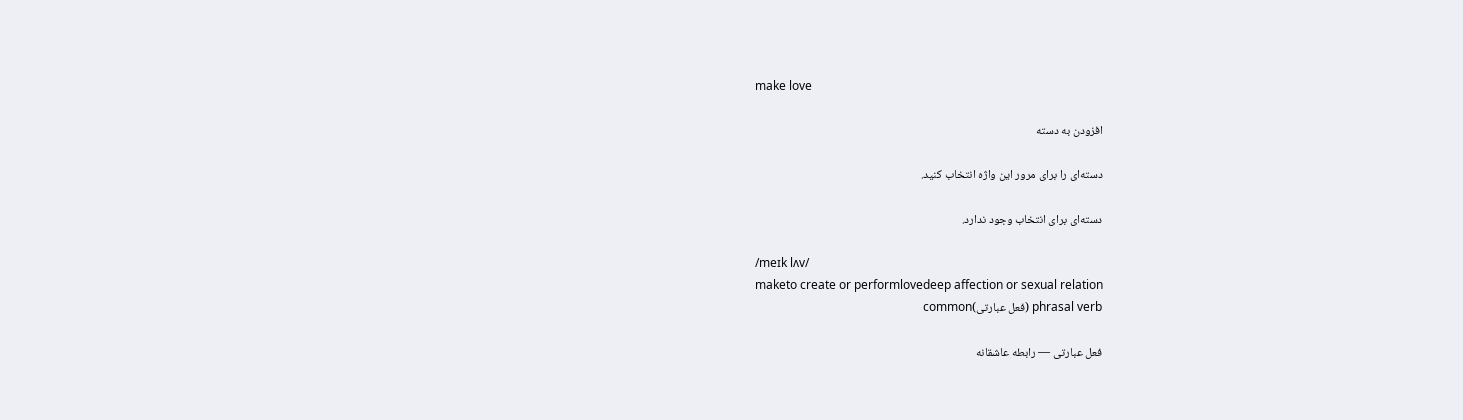make love

افزودن به دسته

دسته‌ای را برای مرور این واژه انتخاب کنید.

دسته‌ای برای انتخاب وجود ندارد.

/meɪk lʌv/
maketo create or performlovedeep affection or sexual relation
phrasal verb (فعل عبارتی)common

فعل عبارتی — رابطه عاشقانه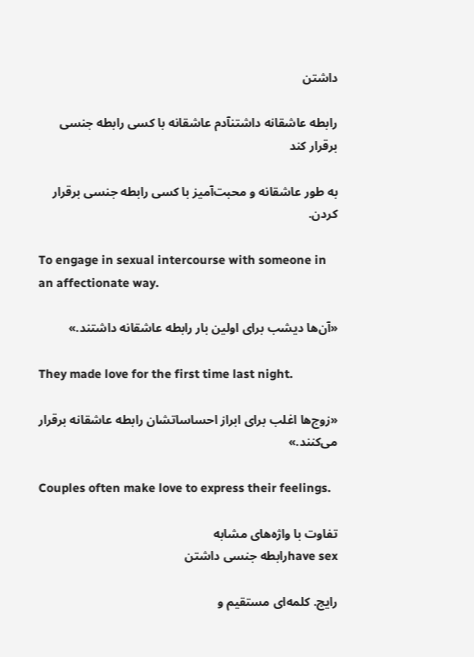داشتن

رابطه عاشقانه داشتنآدم عاشقانه با کسی رابطه جنسی برقرار کند

به طور عاشقانه و محبت‌آمیز با کسی رابطه جنسی برقرار کردن.

To engage in sexual intercourse with someone in an affectionate way.

«آن‌ها دیشب برای اولین بار رابطه عاشقانه داشتند.»

They made love for the first time last night.

«زوج‌ها اغلب برای ابراز احساساتشان رابطه عاشقانه برقرار می‌کنند.»

Couples often make love to express their feelings.

تفاوت با واژه‌های مشابه
have sexرابطه جنسی داشتن

رایج. کلمه‌ای مستقیم و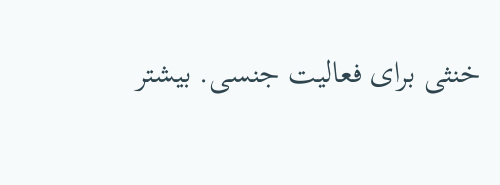خنثی برای فعالیت جنسی. بیشتر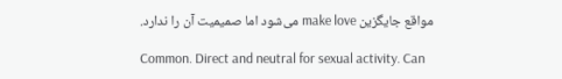مواقع جایگزین make love می‌شود اما صمیمیت آن را ندارد.

Common. Direct and neutral for sexual activity. Can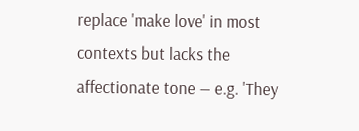replace 'make love' in most contexts but lacks the affectionate tone — e.g. 'They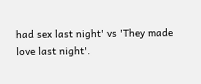had sex last night' vs 'They made love last night'.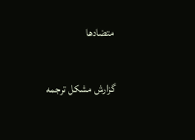متضادها

گزارش مشکل ترجمه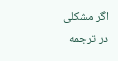اگر مشکلی در ترجمه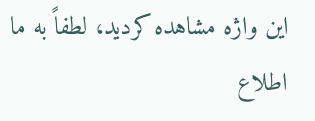این واژه مشاهده کردید، لطفاً به ما اطلاع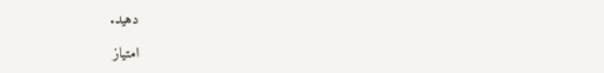دهید.

امتیاز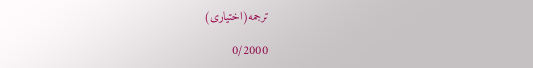ترجمه(اختیاری)

0/2000